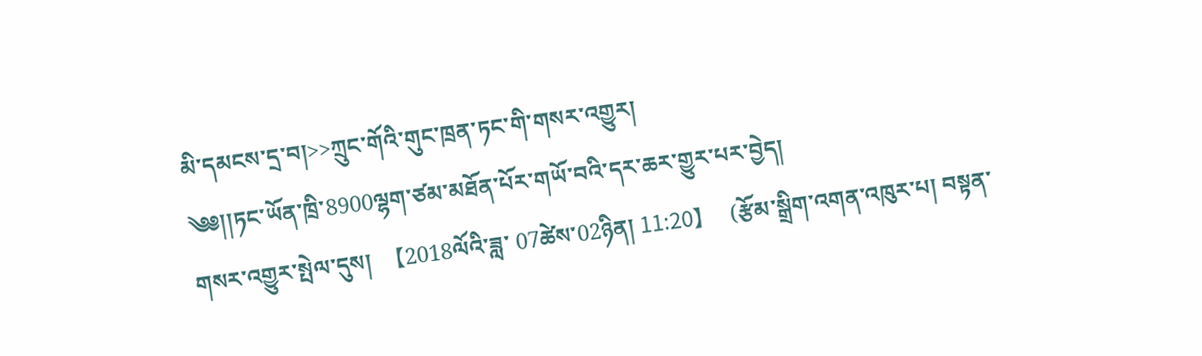མི་དམངས་དྲ་བ།>>ཀྲུང་གོའི་གུང་ཁྲན་ཏང་གི་གསར་འགྱུར།
༄༅།།ཏང་ཡོན་ཁྲི་8900ལྷག་ཙམ་མཐོན་པོར་གཡོ་བའི་དར་ཆར་གྱུར་པར་བྱེད།
གསར་འགྱུར་སྤེལ་དུས།  【2018ལོའི་ཟླ་ 07ཚེས་02ཉིན། 11:20】   (རྩོམ་སྒྲིག་འགན་འཁུར་པ། བསྟན་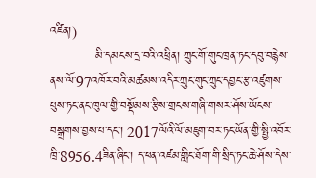འཛིན།)
           མི་དམངས་དྲ་བའི་འཕྲིན། ཀྲུང་གོ་གུང་ཁྲན་ཏང་དབུ་བརྙེས་ནས་ལོ་97འཁོར་བའི་མཚམས་འདིར་ཀྲུང་གུང་ཀྲུང་དབྱང་རྩ་འཛུགས་པུས་ཏང་ནང་ཁུལ་གྱི་བསྡོམས་རྩིས་གྲངས་གཞི་གསར་ཤོས་ཡོངས་བསྒྲགས་བྱས་པ་དང་། 2017ལོའི་ལོ་མཇུག་བར་ཏང་ཡོན་གྱི་སྤྱི་འབོར་ཁྲི་8956.4ཟིན་ཞིང་། ད་ཕན་འཛམ་གླིང་ཐོག་གི་སྲིད་ཏང་ཆེ་ཤོས་དེས་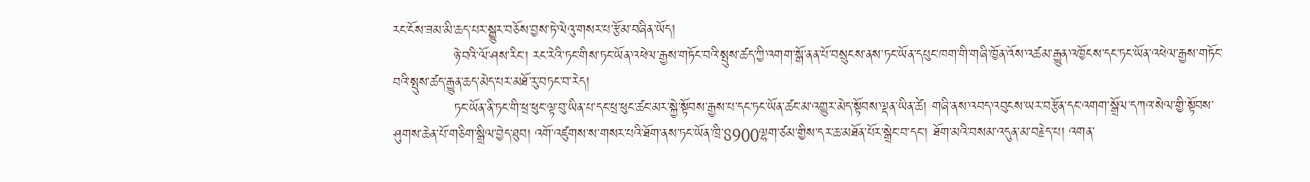རང་ངོས་ཟམ་མི་ཆད་པར་སྒྱུར་བཅོས་བྱས་ཏེ་ལེའུ་གསར་པ་རྩོམ་བཞིན་ཡོད།
             ཉེ་བའི་ལོ་ཤས་རིང་། རང་རེའི་ཏང་གིས་ཏང་ཡོན་འཕེལ་རྒྱས་གཏོང་བའི་སྤུས་ཚད་ཀྱི་འགག་སྒོ་ནན་པོ་བསྲུངས་ནས་ཏང་ཡོན་དཔུང་ཁག་གི་གཞི་ཁྱོན་འོས་འཚམ་རྒྱུན་འཁྱོངས་དང་ཏང་ཡོན་འཕེལ་རྒྱས་གཏོང་བའི་སྤུས་ཚད་རྒྱུན་ཆད་མེད་པར་མཐོ་རུ་བཏང་བ་རེད།
             ཏང་ཡོན་ནི་ཏང་གི་ཕྲ་ཕུང་ལྟ་བུ་ཡིན་པ་དང་ཕྲ་ཕུང་ཚང་མར་སྐྱེ་སྟོབས་རྒྱས་པ་དང་ཏང་ཡོན་ཚང་མ་འགྱུར་མེད་སྟོབས་ལྡན་ཡིན་ཚེ། གཞི་ནས་འབད་འབུངས་ཡར་བརྩོན་དང་འགག་སྒྲོལ་དཀའ་སེལ་གྱི་སྟོབས་ཤུགས་ཆེན་པོ་གཅིག་སྒྲིལ་བྱེད་ཐུབ། འགོ་འཛུགས་ས་གསར་པའི་ཐོག་ནས་ཏང་ཡོན་ཁྲི་8900ལྷག་ཙམ་གྱིས་དར་ཆ་མཐོན་པོར་སྒྲེང་བ་དང་། ཐོག་མའི་བསམ་འདུན་མ་བརྗེད་པ། འགན་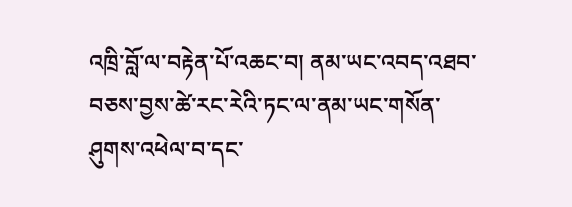འཁྲི་བློ་ལ་བརྟེན་པོ་འཆང་བ། ནམ་ཡང་འབད་འཐབ་བཅས་བྱས་ཚེ་རང་རེའི་ཏང་ལ་ནམ་ཡང་གསོན་ཤུགས་འཕེལ་བ་དང་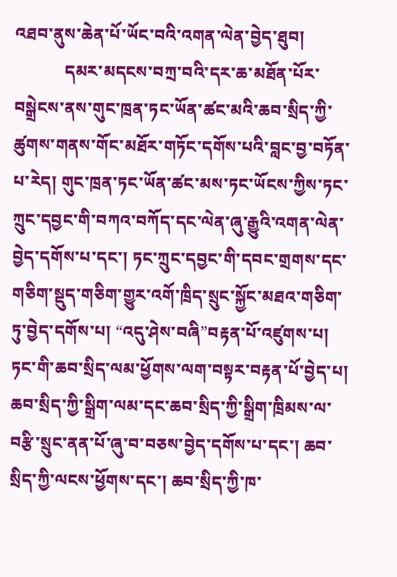འཐབ་ནུས་ཆེན་པོ་ཡོང་བའི་འགན་ལེན་བྱེད་ཐུབ།
            དམར་མདངས་བཀྲ་བའི་དར་ཆ་མཐོན་པོར་བསྒྲེངས་ནས་གུང་ཁྲན་ཏང་ཡོན་ཚང་མའི་ཆབ་སྲིད་ཀྱི་ཚུགས་གནས་གོང་མཐོར་གཏོང་དགོས་པའི་བླང་བྱ་བཏོན་པ་རེད། གུང་ཁྲན་ཏང་ཡོན་ཚང་མས་ཏང་ཡོངས་ཀྱིས་ཏང་ཀྲུང་དབྱང་གི་བཀའ་བཀོད་དང་ལེན་ཞུ་རྒྱུའི་འགན་ལེན་བྱེད་དགོས་པ་དང་། ཏང་ཀྲུང་དབྱང་གི་དབང་གྲགས་དང་གཅིག་སྡུད་གཅིག་གྱུར་འགོ་ཁྲིད་སྲུང་སྐྱོང་མཐའ་གཅིག་ཏུ་བྱེད་དགོས་པ། “འདུ་ཤེས་བཞི”བརྟན་པོ་འཛུགས་པ། ཏང་གི་ཆབ་སྲིད་ལམ་ཕྱོགས་ལག་བསྟར་བརྟན་པོ་བྱེད་པ། ཆབ་སྲིད་ཀྱི་སྒྲིག་ལམ་དང་ཆབ་སྲིད་ཀྱི་སྒྲིག་ཁྲིམས་ལ་བརྩི་སྲུང་ནན་པོ་ཞུ་བ་བཅས་བྱེད་དགོས་པ་དང་། ཆབ་སྲིད་ཀྱི་ལངས་ཕྱོགས་དང་། ཆབ་སྲིད་ཀྱི་ཁ་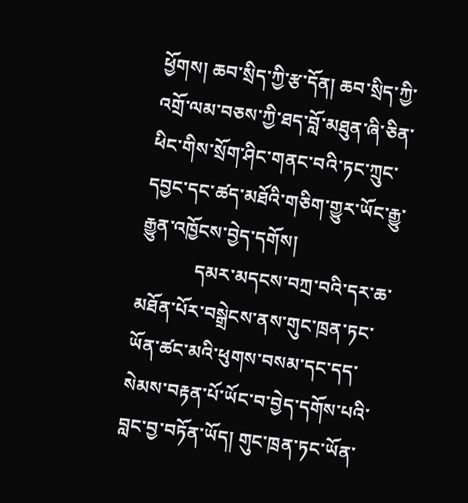ཕྱོགས། ཆབ་སྲིད་ཀྱི་རྩ་དོན། ཆབ་སྲིད་ཀྱི་འགྲོ་ལམ་བཅས་ཀྱི་ཐད་བློ་མཐུན་ཞི་ཅིན་ཕིང་གིས་སྲོག་ཤིང་གནང་བའི་ཏང་ཀྲུང་དབྱང་དང་ཚད་མཐོའི་གཅིག་གྱུར་ཡོང་རྒྱུ་རྒྱུན་འཁྱོངས་བྱེད་དགོས།
            དམར་མདངས་བཀྲ་བའི་དར་ཆ་མཐོན་པོར་བསྒྲེངས་ནས་གུང་ཁྲན་ཏང་ཡོན་ཚང་མའི་ཕུགས་བསམ་དང་དད་སེམས་བརྟན་པོ་ཡོང་བ་བྱེད་དགོས་པའི་བླང་བྱ་བཏོན་ཡོད། གུང་ཁྲན་ཏང་ཡོན་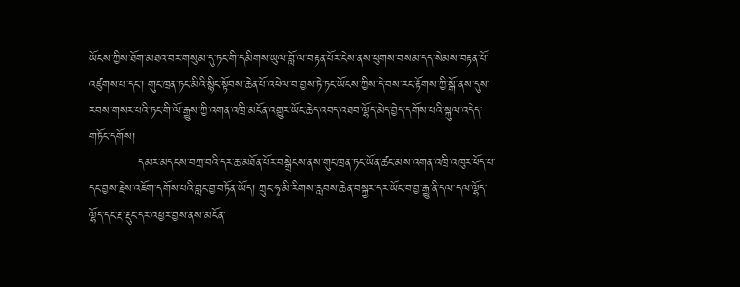ཡོངས་ཀྱིས་ཐོག་མཐའ་བར་གསུམ་དུ་ཏང་གི་དམིགས་ཡུལ་བློ་ལ་བརྟན་པོར་ངེས་ནས་ཕུགས་བསམ་དད་སེམས་བརྟན་པོ་འཛུགས་པ་དང་། གུང་ཁྲན་ཏང་མིའི་སྙིང་སྟོབས་ཆེན་པོ་འཕེལ་བ་བྱས་ཏེ་ཏང་ཡོངས་ཀྱིས་དེ་བས་རང་རྟོགས་ཀྱི་སྒོ་ནས་དུས་རབས་གསར་པའི་ཏང་གི་ལོ་རྒྱུས་ཀྱི་འགན་འཁྲི་མངོན་འགྱུར་ཡོང་ཆེད་འབད་འཐབ་ལྷོད་མེད་བྱེད་དགོས་པའི་སྐུལ་འདེད་གཏོང་དགོས།
            དམར་མདངས་བཀྲ་བའི་དར་ཆ་མཐོན་པོར་བསྒྲེངས་ནས་གུང་ཁྲན་ཏང་ཡོན་ཚང་མས་འགན་འཁྲི་འཁུར་ཕོད་པ་དང་བྱས་རྗེས་འཇོག་དགོས་པའི་བླང་བྱ་བཏོན་ཡོད། ཀྲུང་ཧྭ་མི་རིགས་རླབས་ཆེན་བསྐྱར་དར་ཡོང་བ་བྱ་རྒྱུ་ནི་དལ་དལ་ལྷོད་ལྷོད་དང་རྔ་རྡུང་དར་འཕྱར་བྱས་ནས་མངོན་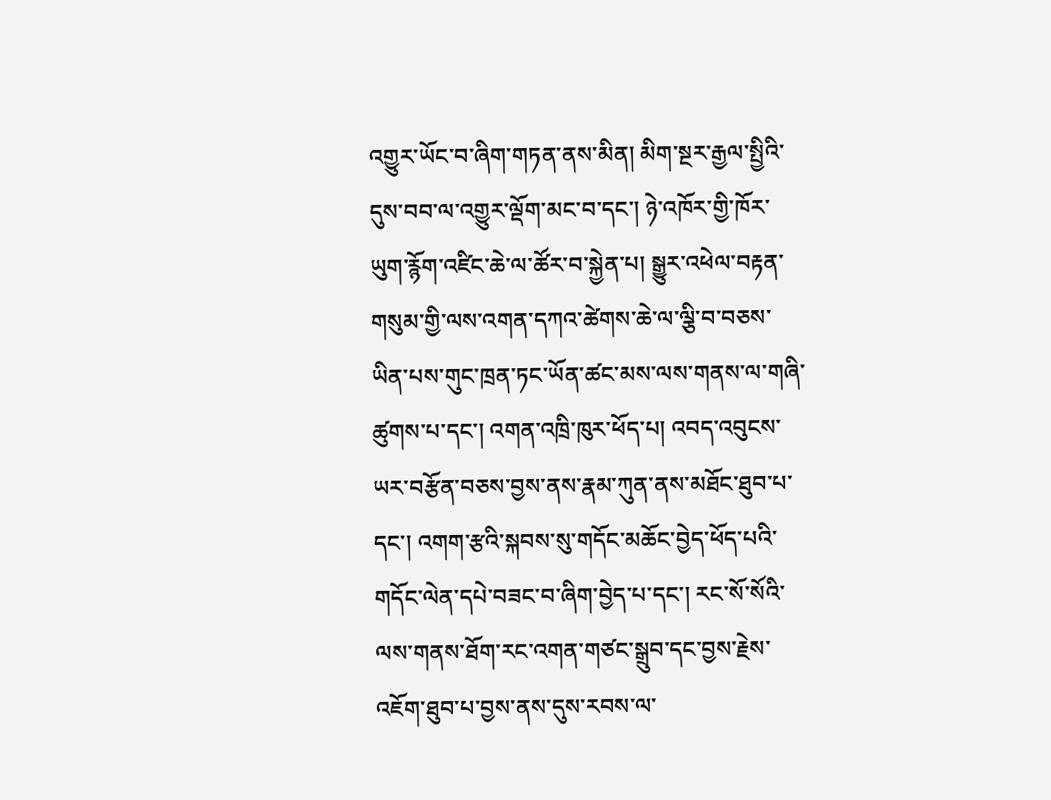འགྱུར་ཡོང་བ་ཞིག་གཏན་ནས་མིན། མིག་སྔར་རྒྱལ་སྤྱིའི་དུས་བབ་ལ་འགྱུར་ལྡོག་མང་བ་དང་། ཉེ་འཁོར་གྱི་ཁོར་ཡུག་རྙོག་འཛིང་ཆེ་ལ་ཚོར་བ་སྐྱེན་པ། སྒྱུར་འཕེལ་བརྟན་གསུམ་གྱི་ལས་འགན་དཀའ་ཚེགས་ཆེ་ལ་ལྕི་བ་བཅས་ཡིན་པས་གུང་ཁྲན་ཏང་ཡོན་ཚང་མས་ལས་གནས་ལ་གཞི་ཚུགས་པ་དང་། འགན་འཁྲི་ཁུར་ཕོད་པ། འབད་འབུངས་ཡར་བརྩོན་བཅས་བྱས་ནས་རྣམ་ཀུན་ནས་མཐོང་ཐུབ་པ་དང་། འགག་རྩའི་སྐབས་སུ་གདོང་མཆོང་བྱེད་ཕོད་པའི་གདོང་ལེན་དཔེ་བཟང་བ་ཞིག་བྱེད་པ་དང་། རང་སོ་སོའི་ལས་གནས་ཐོག་རང་འགན་གཙང་སྒྲུབ་དང་བྱས་རྗེས་འཇོག་ཐུབ་པ་བྱས་ནས་དུས་རབས་ལ་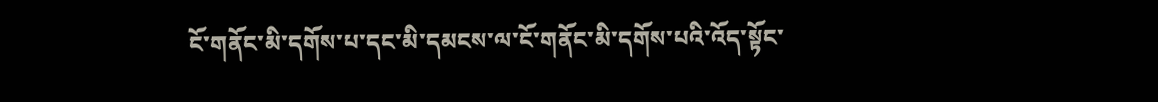ངོ་གནོང་མི་དགོས་པ་དང་མི་དམངས་ལ་ངོ་གནོང་མི་དགོས་པའི་འོད་སྟོང་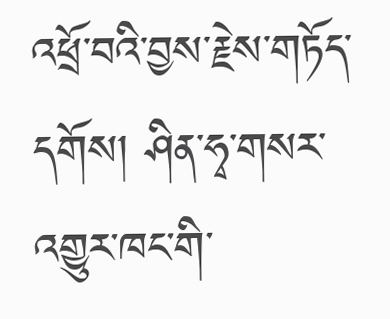འཕྲོ་བའི་བྱས་རྗེས་གཏོད་དགོས། ཤིན་ཧྭ་གསར་འགྱུར་ཁང་གི་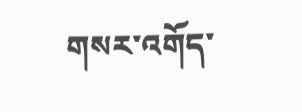གསར་འགོད་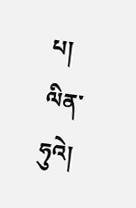པ། ལིན་ཧུའེ།